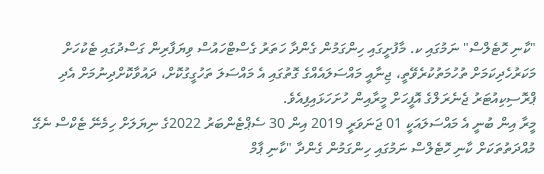"ކާނި ހޮޓެލްސް" ނަމުގައި ކ. މާފުށީގައި ހިންގަމުން ގެންދާ ހަތަރު ގެސްޓްހައުސް ވިޔަފާރިން ގަސްދުގައި ޓެކުހަށް މަކަރުހެދިކަމަށް ތުހުމަތުކުރެވޭތީ، ޖިނާއީ މައްސަލައެއްގެ ގޮތުގައި އެ މައްސަލަ ތަހުގީގުކޮށް، ދައުވާކޮށްދިނުމަށް އެދި ޕްރޮސިކިއުޓަރު ޖެނެރަލްގެ އޮފީހަށް މީރާއިން ހުށަހަޅައިފިއެވެ.
މީރާ އިން ބުނީ އެ މައްސަލައަކީ 01 ޖަނަވަރީ 2019 އިން 30 ސެޕްޓެންބަރު 2022ގެ ނިޔަލަށް ހިމެނޭ ޓެކްސް ނެގޭ މުއްދަތުތަކަށް ކާނި ހޮޓެލްސް ނަމުގައި ހިންގަމުން ގެންދާ "ކާނި ޕާމް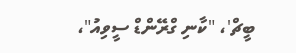ބީޗް'، "ކާނި ގްރޭންޑް ސީވިއު"،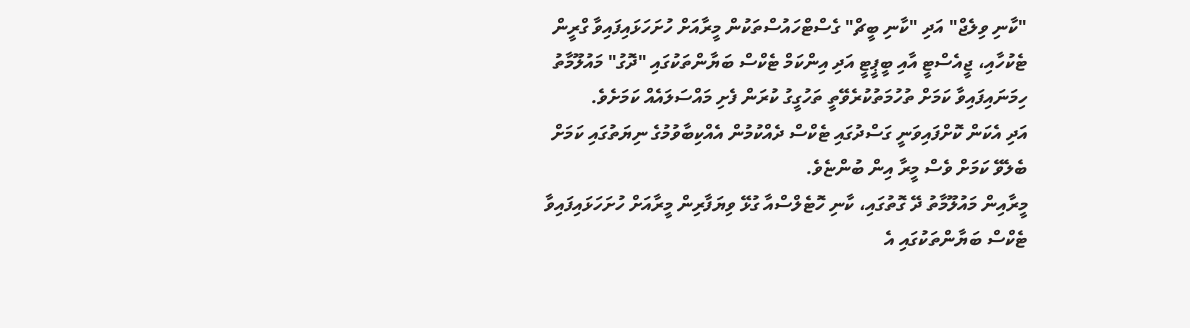"ކާނި ވިލެޖް" އަދި "ކާނި ބީޗް" ގެސްޓްހައުސްތަކުން މީރާއަށް ހުށަހަޅައިފައިވާ ގްރީން ޓެކުހާއި، ޖީއެސްޓީ އާއި ބީޕީޓީ އަދި އިންކަމް ޓެކްސް ބަޔާންތަކުގައި "ދޮގު" މައުލޫމާތު ހިމަނައިފައިވާ ކަމަށް ތުހުމަތުކުރެވޭތީ ތަހުގީގު ކުރަން ފެށި މައްސަލައެއް ކަމަށެވެ.
އަދި އެކަން ކޮށްފައިވަނީ ގަސްދުގައި ޓެކްސް ދެއްކުމުން އެއްކިބާވުމުގެ ނިޔަތުގައި ކަމަށް ބެލެވޭ ކަމަށް ވެސް މީރާ އިން ބުންޏެވެ.
މީރާއިން މައުލޫމާތު ދޭ ގޮތުގައި، ކާނި ހޮޓެލްސްއާ ގުޅޭ ވިޔަފާރިން މީރާއަށް ހުށަހަޅައިފައިވާ ޓެކްސް ބަޔާންތަކުގައި އެ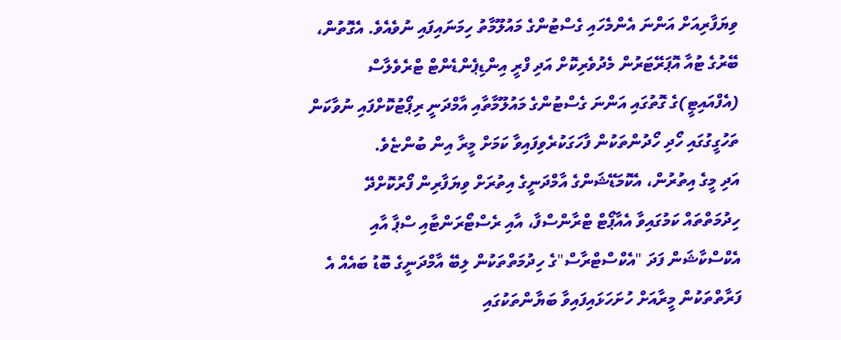ވިޔަފާރިއަށް އަންނަ އެންމެހައި ގެސްޓުންގެ މައުލޫމާތު ހިމަނައިފައި ނުވެއެވެ. އެގޮތުން، ބޭރުގެ ޓުއާ އޮޕަރޭޓަރުން މެދުވެރިކޮށް އަދި ފްރީ އިންޑިޕެންޑެންޓް ޓްރެވެލާސް (އެފްއައިޓީ)ގެ ގޮތުގައި އަންނަ ގެސްޓުންގެ މައުލޫމާތާއި އާމްދަނީ ރިޕޯޓުކޮށްފައި ނުވާކަން ތަހުގީގުގައި ހޯދި ހޯދުންތަކުން ފާހަގަކުރެވިފައިވާ ކަމަށް މީރާ އިން ބުންޏެވެ.
އަދި މީގެ އިތުރުން، އެކޮމަޑޭޝަންގެ އާމްދަނީގެ އިތުރަށް ވިޔަފާރިން ފޯރުކޮށްދޭ ހިދުމަތްތައް ކަމުގައިވާ އެއާޕޯޓް ޓްރާންސްފާ، އާއި ރެސްޓޯރަންޓާއި ސްޕާ އާއި އެކްސްކާޝަން ފަދަ "އެކްސްޓްރާސް"ގެ ހިދުމަތްތަކުން ލިބޭ އާމްދަނީގެ ބޮޑު ބައެއް އެ ފަރާތްތަކުން މީރާއަށް ހުށަހަޅައިފައިވާ ބަޔާންތަކުގައި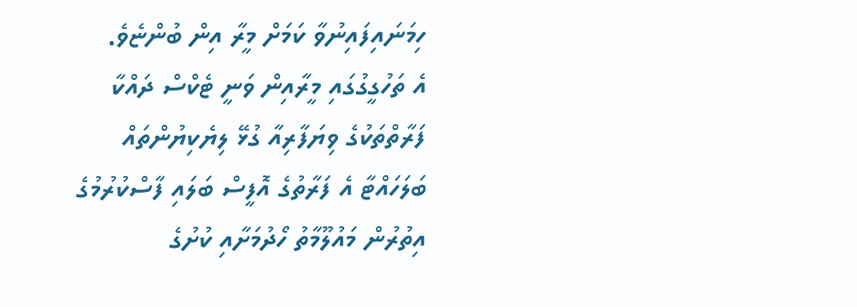ހިމަނައިފައިނުވާ ކަމަށް މީރާ އިން ބުންޏެވެ.
އެ ތަހުގީގުގައި މީރާއިން ވަނީ ޓެކްސް ދައްކާ ފަރާތްތަކުގެ ވިޔަފާރިއާ ގުޅޭ ލިޔެކިޔުންތައް ބަލަހައްޓާ އެ ފަރާތުގެ އޮފީސް ބަލައި ފާސްކުރުމުގެ އިތުރުން މައުލޫމާތު ހޯދުމަށާއި ކުށުގެ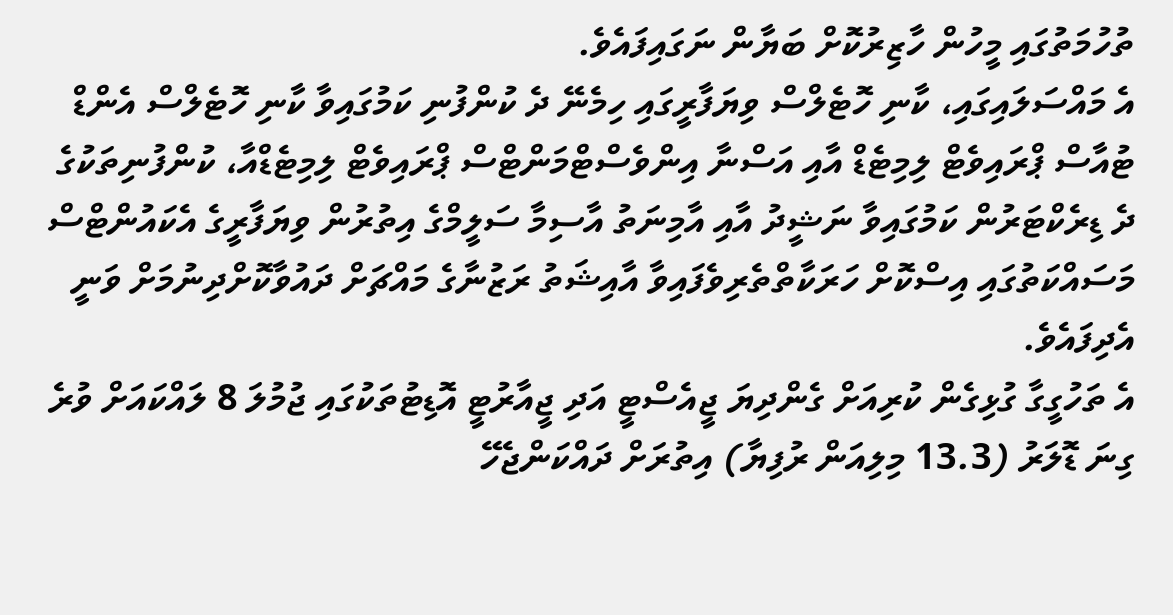ތުހުމަތުގައި މީހުން ހާޒިރުކޮށް ބަޔާން ނަގައިފައެވެ.
އެ މައްސަލައިގައި، ކާނި ހޮޓެލްސް ވިޔަފާރީގައި ހިމެނޭ ދެ ކުންފުނި ކަމުގައިވާ ކާނި ހޮޓެލްސް އެންޑް ޓުއާސް ޕްރައިވެޓް ލިމިޓެޑް އާއި އަސްނާ އިންވެސްޓްމަންޓްސް ޕްރައިވެޓް ލިމިޓެޑްއާ، ކުންފުނިތަކުގެ ދެ ޑިރެކްޓަރުން ކަމުގައިވާ ނަޝީދު އާއި އާމިނަތު އާސިމާ ސަލީމްގެ އިތުރުން ވިޔަފާރީގެ އެކައުންޓްސް މަސައްކަތުގައި އިސްކޮށް ހަރަކާތްތެރިވެފައިވާ އާއިޝަތު ރަޒުނާގެ މައްޗަށް ދައުވާކޮށްދިނުމަށް ވަނީ އެދިފައެވެ.
އެ ތަހުގީގާ ގުޅިގެން ކުރިއަށް ގެންދިޔަ ޖީއެސްޓީ އަދި ޖީއާރުޓީ އޮޑިޓުތަކުގައި ޖުމުލަ 8 ލައްކައަށް ވުރެ ގިނަ ޑޮލަރު (13.3 މިލިއަން ރުފިޔާ) އިތުރަށް ދައްކަންޖެހޭ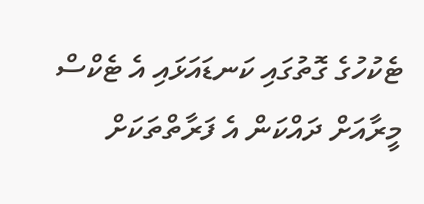ޓެކުހުގެ ގޮތުގައި ކަނޑައަޅައި އެ ޓެކްސް މީރާއަށް ދައްކަން އެ ފަރާތްތަކަށް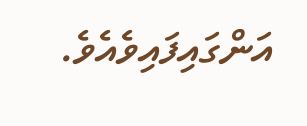އަންގައިފައިވެއެވެ.